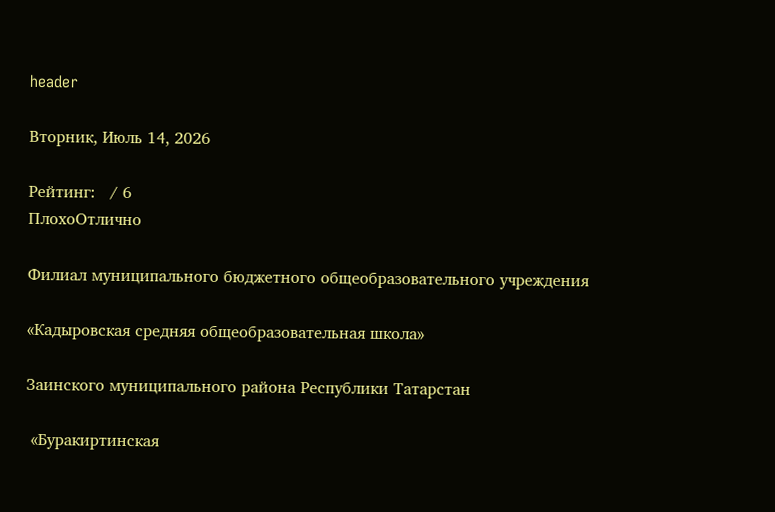header

Вторник, Июль 14, 2026

Рейтинг:   / 6
ПлохоОтлично

Филиал муниципального бюджетного общеобразовательного учреждения

«Кадыровская средняя общеобразовательная школа»

Заинского муниципального района Республики Татарстан

 «Буракиртинская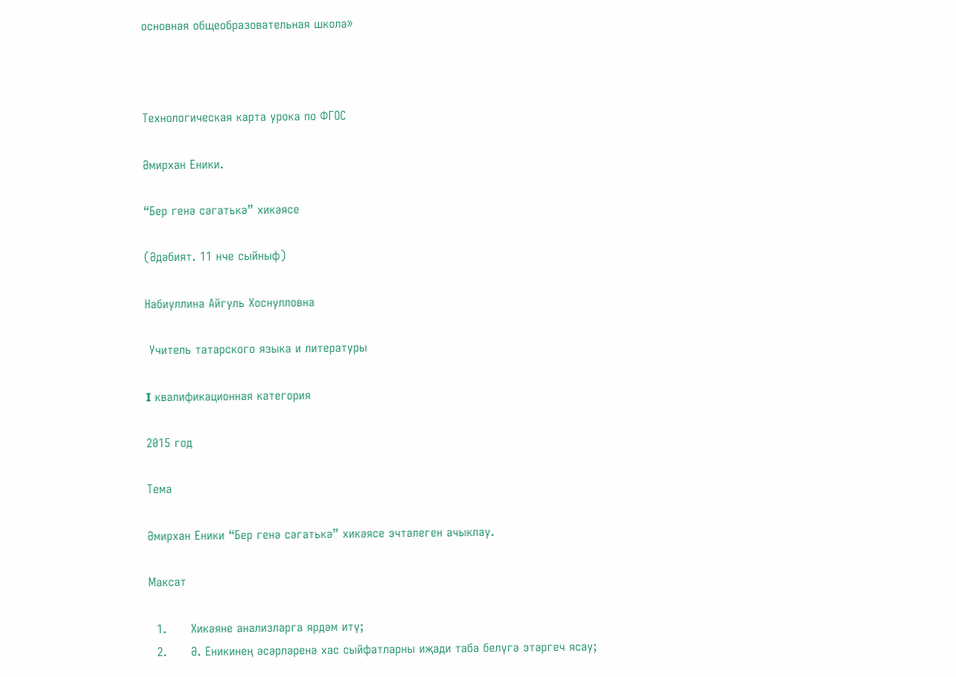основная общеобразовательная школа»



Технологическая карта урока по ФГОС

Әмирхан Еники.

“Бер генә сәгатькә” хикәясе

(Әдәбият. 11 нче сыйныф)

Набиуллина Айгуль Хоснулловна

 Учитель татарского языка и литературы

I квалификационная категория

2015 год

Тема

Әмирхан Еники “Бер генә сәгатькә” хикәясе эчтәлеген ачыклау.

Максат

  1.      Хикәяне анализларга ярдәм итү;
  2.      Ә. Еникинең әсәрләренә хас сыйфатларны иҗади таба белүгә этәргеч ясау;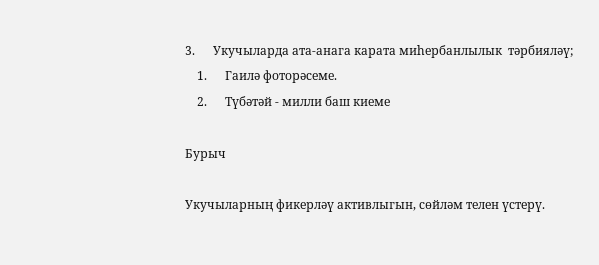3.      Укучыларда ата-анага карата миһербанлылык  тәрбияләү;
    1.      Гаилә фоторәсеме.
    2.      Түбәтәй - милли баш киеме

Бурыч

Укучыларның фикерләү активлыгын, сөйләм телен үстерү.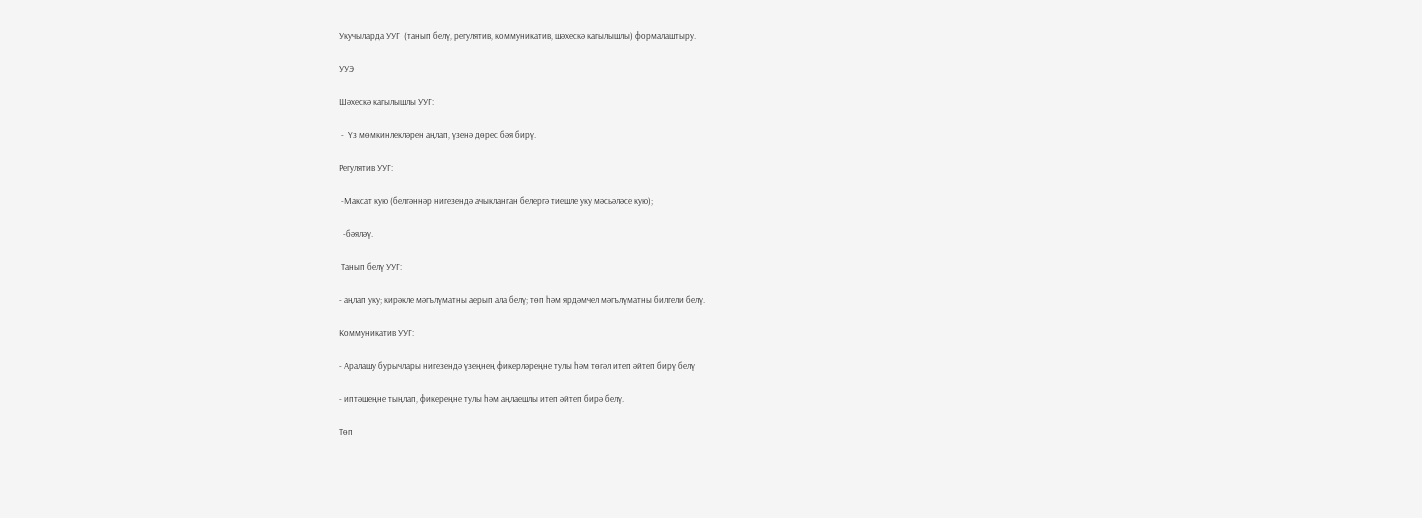Укучыларда УУГ  (танып белү, регулятив, коммуникатив, шәхескә кагылышлы) формалаштыру.

УУЭ

Шәхескә кагылышлы УУГ:

 -  Үз мөмкинлекләрен аңлап, үзенә дөрес бәя бирү.

Регулятив УУГ:

 -Максат кую (белгәннәр нигезендә ачыкланган белергә тиешле уку мәсьәләсе кую);

  -бәяләү.

 Танып белү УУГ:

- аңлап уку; кирәкле мәгълүматны аерып ала белү; төп һәм ярдәмчел мәгълүматны билгели белү.

Коммуникатив УУГ:

- Аралашу бурычлары нигезендә үзеңнең фикерләреңне тулы һәм төгәл итеп әйтеп бирү белү

- иптәшеңне тыңлап, фикереңне тулы һәм аңлаешлы итеп әйтеп бирә белү.

Төп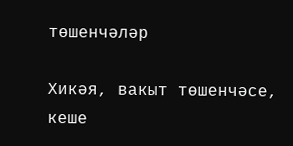төшенчәләр

Хикәя, вакыт төшенчәсе,  кеше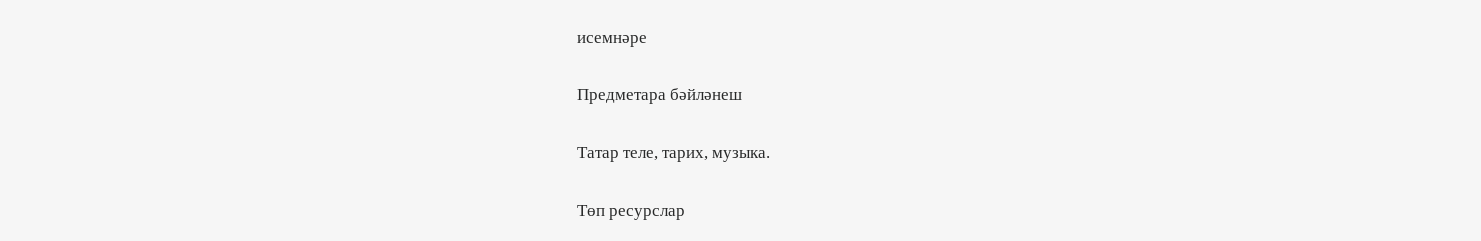исемнәре

Предметара бәйләнеш

Татар теле, тарих, музыка.

Төп ресурслар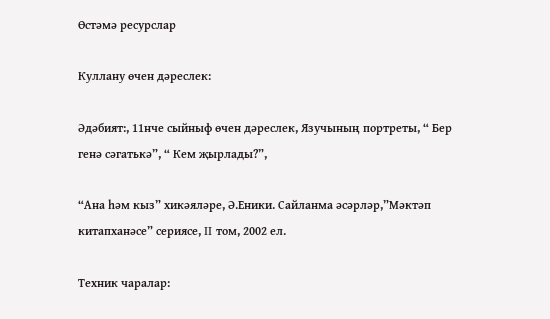Өстәмә ресурслар

Куллану өчен дәреслек:

Әдәбият:, 11нче сыйныф өчен дәреслек, Язучының портреты, “ Бер генә сәгатькә”, “ Кем җырлады?”,

“Ана һәм кыз” хикәяләре, Ә.Еники. Сайланма әсәрләр,”Мәктәп китапханәсе” сериясе, II том, 2002 ел.

Техник чаралар: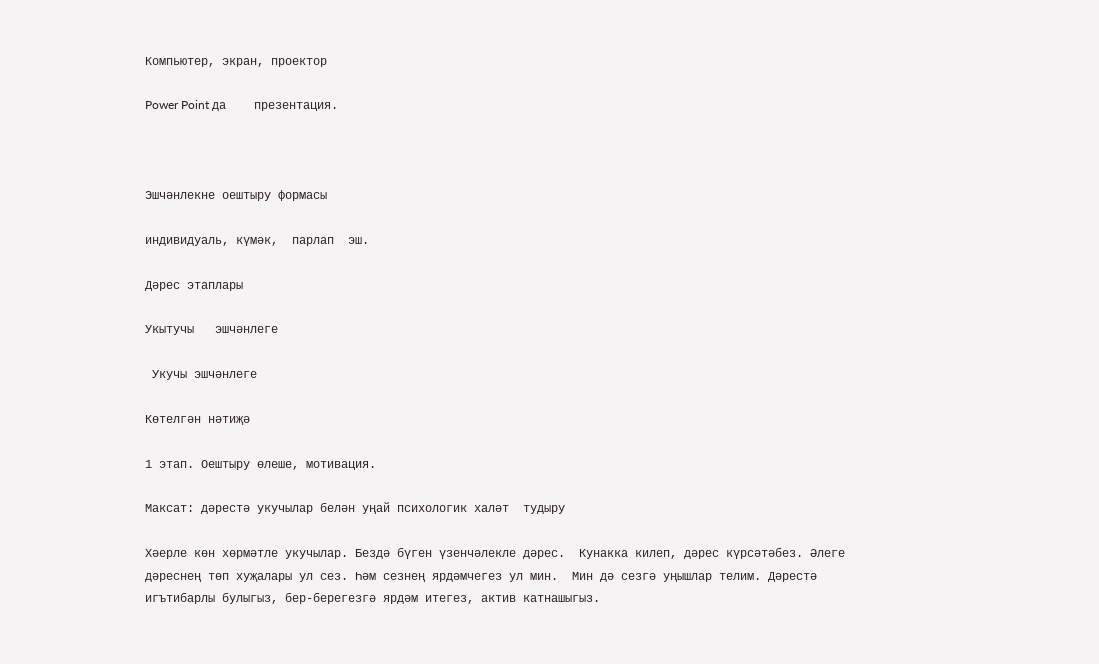Компьютер, экран, проектор

Power Point да    презентация.



Эшчәнлекне оештыру формасы

индивидуаль, күмәк,  парлап  эш.

Дәрес этаплары

Укытучы   эшчәнлеге

 Укучы эшчәнлеге

Көтелгән нәтиҗә

1 этап. Оештыру өлеше, мотивация.

Максат: дәрестә укучылар белән уңай психологик халәт  тудыру

Хәерле көн хөрмәтле укучылар. Бездә бүген үзенчәлекле дәрес.  Кунакка килеп, дәрес күрсәтәбез. Әлеге дәреснең төп хуҗалары ул сез. Һәм сезнең ярдәмчегез ул мин.  Мин дә сезгә уңышлар телим. Дәрестә игътибарлы булыгыз, бер-берегезгә ярдәм итегез, актив катнашыгыз.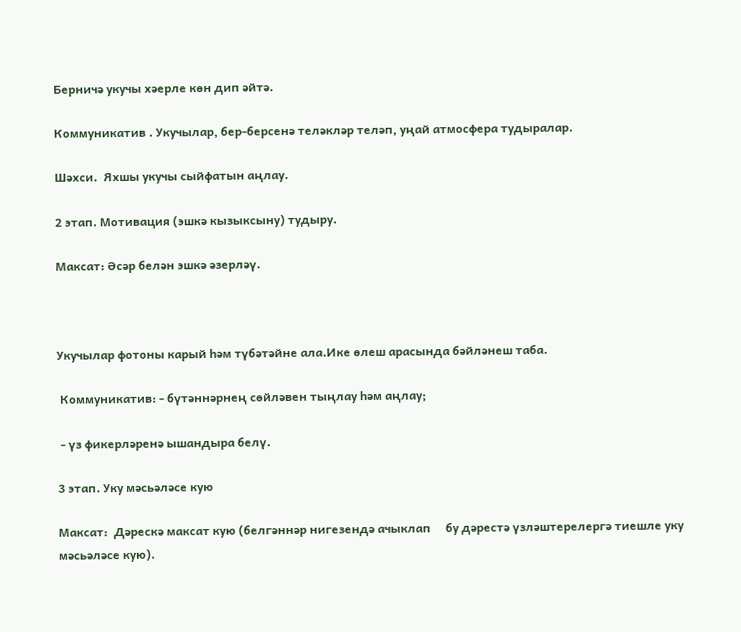Берничә укучы хәерле көн дип әйтә.

Коммуникатив . Укучылар, бер-берсенә теләкләр теләп, уңай атмосфера тудыралар.

Шәхси.  Яхшы укучы сыйфатын аңлау.

2 этап. Мотивация (эшкә кызыксыну) тудыру.

Максат: Әсәр белән эшкә әзерләү.



Укучылар фотоны карый һәм түбәтәйне ала.Ике өлеш арасында бәйләнеш таба.

 Коммуникатив: - бүтәннәрнең сөйләвен тыңлау һәм аңлау;

 - үз фикерләренә ышандыра белү.

3 этап. Уку мәсьәләсе кую

Максат:  Дәрескә максат кую (белгәннәр нигезендә ачыклап     бу дәрестә үзләштерелергә тиешле уку мәсьәләсе кую).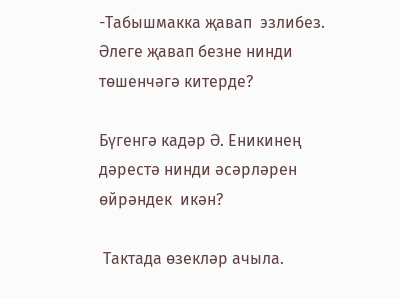-Табышмакка җавап  эзлибез. Әлеге җавап безне нинди төшенчәгә китерде?

Бүгенгә кадәр Ә. Еникинең    дәрестә нинди әсәрләрен  өйрәндек  икән?

 Тактада өзекләр ачыла.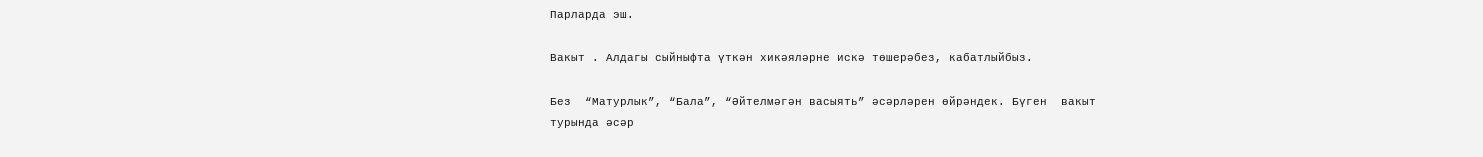Парларда эш.

Вакыт . Алдагы сыйныфта үткән хикәяләрне искә төшерәбез, кабатлыйбыз.

Без  “Матурлык”, “Бала”, “Әйтелмәгән васыять” әсәрләрен өйрәндек. Бүген  вакыт турында әсәр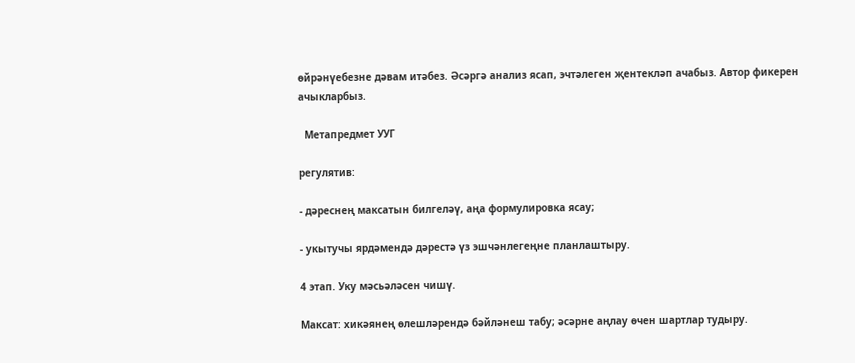өйрәнүебезне дәвам итәбез. Әсәргә анализ ясап, эчтәлеген җентекләп ачабыз. Автор фикерен ачыкларбыз.

  Метапредмет УУГ

регулятив:

- дәреснең максатын билгеләү, аңа формулировка ясау;

- укытучы ярдәмендә дәрестә үз эшчәнлегеңне планлаштыру.

4 этап. Уку мәсьәләсен чишү.

Максат: хикәянең өлешләрендә бәйләнеш табу; әсәрне аңлау өчен шартлар тудыру.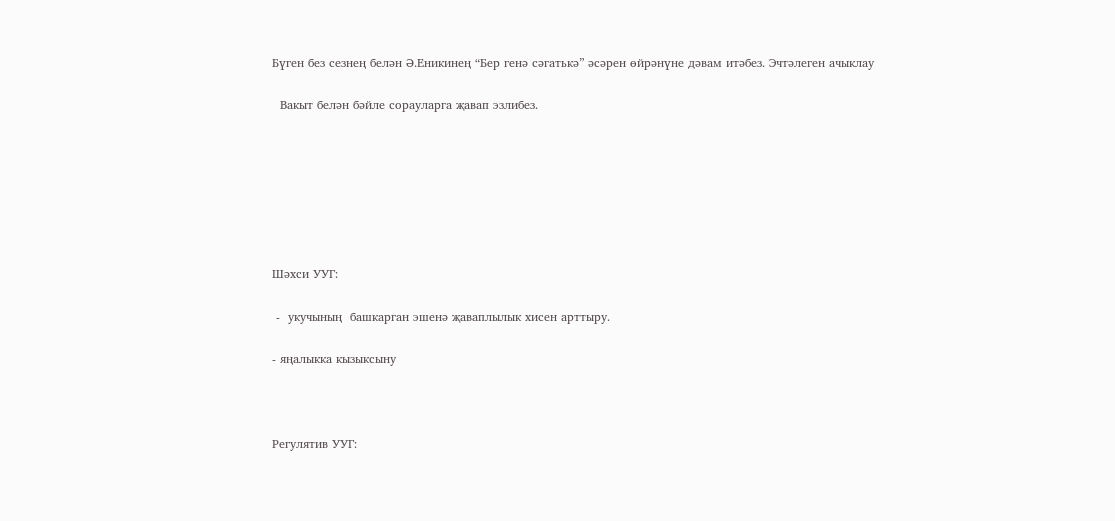Бүген без сезнең белән Ә.Еникинең “Бер генә сәгатькә” әсәрен өйрәнүне дәвам итәбез. Эчтәлеген ачыклау

  Вакыт белән бәйле сорауларга җавап эзлибез.







Шәхси УУГ:

 -  укучының  башкарган эшенә җаваплылык хисен арттыру.

- яңалыкка кызыксыну



Регулятив УУГ: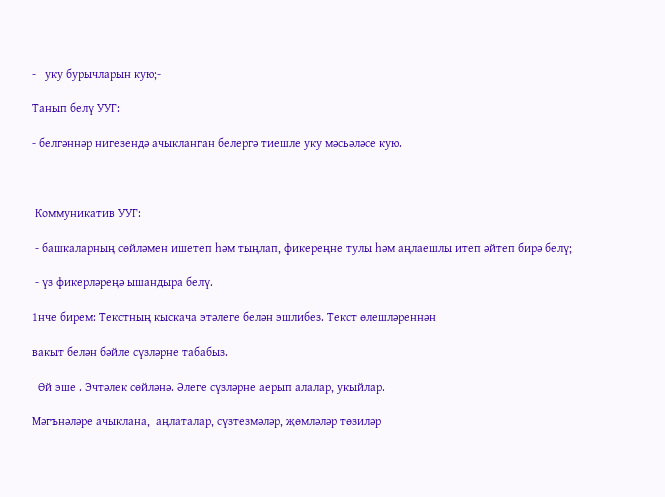-   уку бурычларын кую;-

Танып белү УУГ:

- белгәннәр нигезендә ачыкланган белергә тиешле уку мәсьәләсе кую.



 Коммуникатив УУГ:

 - башкаларның сөйләмен ишетеп һәм тыңлап, фикереңне тулы һәм аңлаешлы итеп әйтеп бирә белү;

 - үз фикерләреңә ышандыра белү.

1нче бирем: Текстның кыскача этәлеге белән эшлибез. Текст өлешләреннән

вакыт белән бәйле сүзләрне табабыз.

  Өй эше . Эчтәлек сөйләнә. Әлеге сүзләрне аерып алалар, укыйлар.

Мәгънәләре ачыклана,  аңлаталар, сүзтезмәләр, җөмләләр төзиләр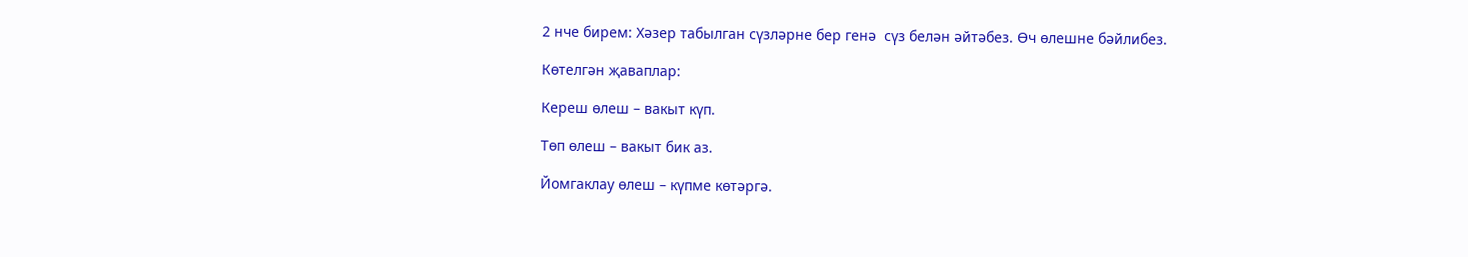2 нче бирем: Хәзер табылган сүзләрне бер генә  сүз белән әйтәбез. Өч өлешне бәйлибез.

Көтелгән җаваплар:

Кереш өлеш – вакыт күп.

Төп өлеш – вакыт бик аз.

Йомгаклау өлеш – күпме көтәргә.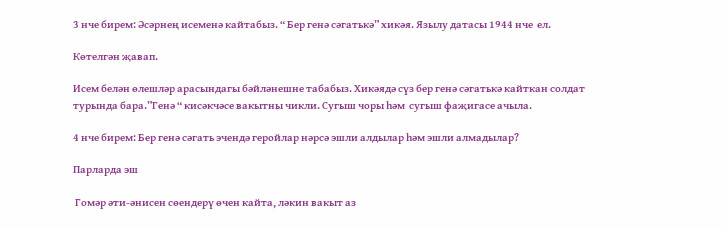3 нче бирем: Әсәрнең исеменә кайтабыз. “ Бер генә сәгатькә” хикәя. Язылу датасы 1944 нче  ел.

Көтелгән җавап.

Исем белән өлешләр арасындагы бәйләнешне табабыз. Хикәядә сүз бер генә сәгатькә кайткан солдат турында бара.”Генә “ кисәкчәсе вакытны чикли. Сугыш чоры һәм  сугыш фаҗигасе ачыла.

4 нче бирем: Бер генә сәгать эчендә геройлар нәрсә эшли алдылар һәм эшли алмадылар?

Парларда эш

 Гомәр әти-әнисен сөендерү өчен кайта, ләкин вакыт аз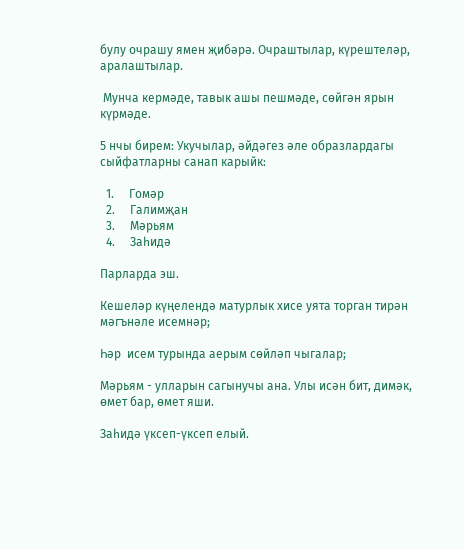булу очрашу ямен җибәрә. Очраштылар, күрештеләр, аралаштылар.

 Мунча кермәде, тавык ашы пешмәде, сөйгән ярын күрмәде.

5 нчы бирем: Укучылар, әйдәгез әле образлардагы сыйфатларны санап карыйк:

  1.     Гомәр
  2.     Галимҗан
  3.     Мәрьям
  4.     Заһидә

Парларда эш.

Кешеләр күңелендә матурлык хисе уята торган тирән мәгънәле исемнәр;

Һәр  исем турында аерым сөйләп чыгалар;

Мәрьям - улларын сагынучы ана. Улы исән бит, димәк, өмет бар, өмет яши.

Заһидә үксеп-үксеп елый.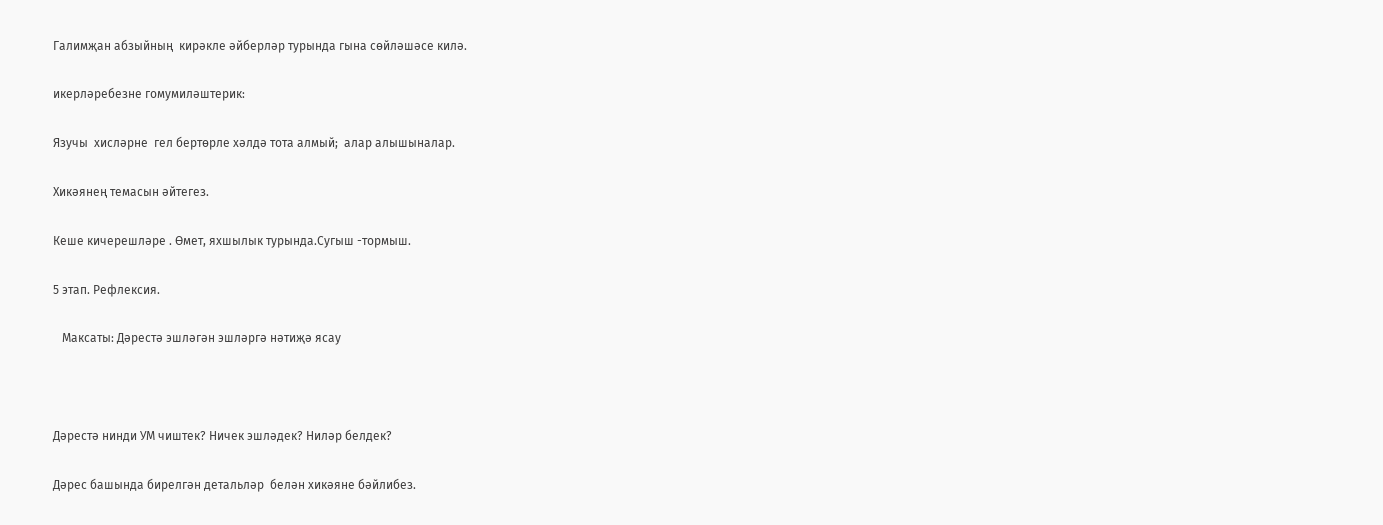Галимҗан абзыйның  кирәкле әйберләр турында гына сөйләшәсе килә.

икерләребезне гомумиләштерик:

Язучы  хисләрне  гел бертөрле хәлдә тота алмый;  алар алышыналар.

Хикәянең темасын әйтегез.

Кеше кичерешләре . Өмет, яхшылык турында.Сугыш -тормыш.

5 этап. Рефлексия.

   Максаты: Дәрестә эшләгән эшләргә нәтиҗә ясау



Дәрестә нинди УМ чиштек? Ничек эшләдек? Ниләр белдек?

Дәрес башында бирелгән детальләр  белән хикәяне бәйлибез.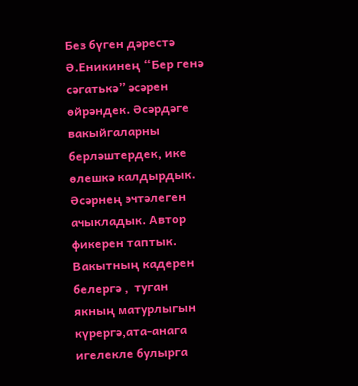Без бүген дәрестә   Ә.Еникинең “Бер генә сәгатькә” әсәрен өйрәндек. Әсәрдәге вакыйгаларны берләштердек, ике өлешкә калдырдык.   Әсәрнең эчтәлеген ачыкладык. Автор фикерен таптык.   Вакытның кадерен белергә ,  туган якның матурлыгын күрергә,ата-анага игелекле булырга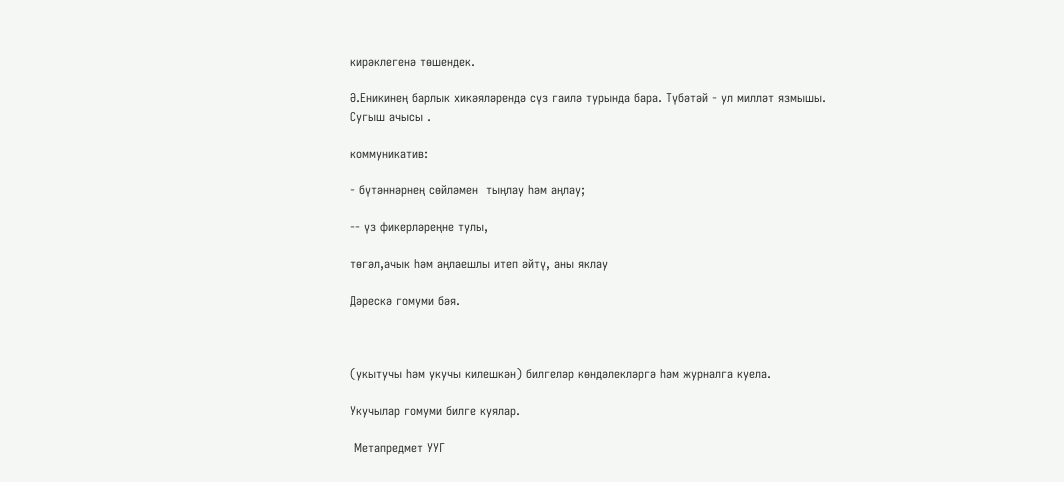кирәклегенә төшендек.

Ә.Еникинең барлык хикәяләрендә сүз гаилә турында бара. Түбәтәй - ул милләт язмышы. Сугыш ачысы .

коммуникатив:

- бүтәннәрнең сөйләмен  тыңлау һәм аңлау;

-- үз фикерләреңне тулы,

төгәл,ачык һәм аңлаешлы итеп әйтү, аны яклау

Дәрескә гомуми бәя.



(укытучы һәм укучы килешкән) билгеләр көндәлекләргә һәм журналга куела.

Укучылар гомуми билге куялар.

 Метапредмет УУГ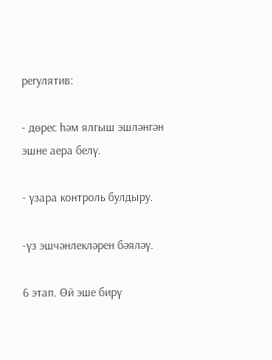регулятив:

- дөрес һәм ялгыш эшләнгән эшне аера белү.

- үзара контроль булдыру.

-үз эшчәнлекләрен бәяләү.

6 этап. Өй эше бирү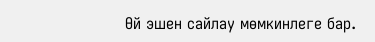Өй эшен сайлау мөмкинлеге бар.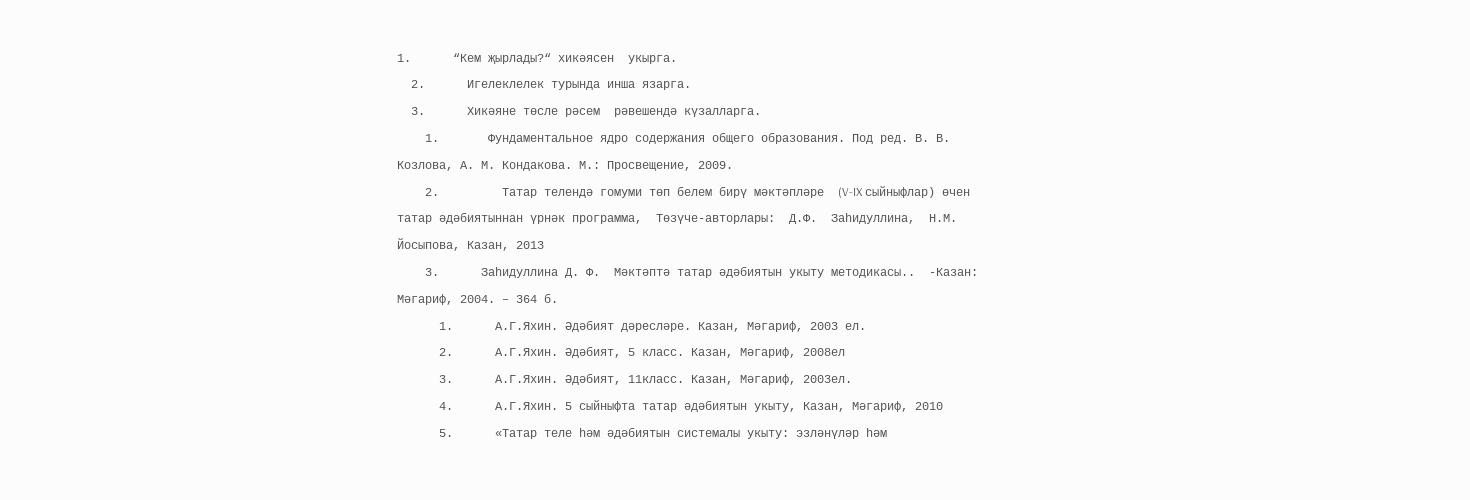1.      “Кем җырлады?“ хикәясен  укырга.
  2.      Игелеклелек турында инша язарга.
  3.      Хикәяне төсле рәсем  рәвешендә күзалларга.
    1.       Фундаментальное ядро содержания общего образования. Под ред. В. В. Козлова, А. М. Кондакова. М.: Просвещение, 2009.
    2.         Татар телендә гомуми төп белем бирү мәктәпләре  (V-IX сыйныфлар) өчен  татар әдәбиятыннан үрнәк программа,  Төзүче-авторлары:  Д.Ф.  Заһидуллина,  Н.М. Йосыпова, Казан, 2013
    3.      Заһидуллина Д. Ф.  Мәктәптә татар әдәбиятын укыту методикасы..  -Казан: Мәгариф, 2004. – 364 б.
      1.      А.Г.Яхин. Әдәбият дәресләре. Казан, Мәгариф, 2003 ел.
      2.      А.Г.Яхин. Әдәбият, 5 класс. Казан, Мәгариф, 2008ел
      3.      А.Г.Яхин. Әдәбият, 11класс. Казан, Мәгариф, 2003ел.
      4.      А.Г.Яхин. 5 сыйныфта татар әдәбиятын укыту, Казан, Мәгариф, 2010
      5.      «Татар теле һәм әдәбиятын системалы укыту: эзләнүләр һәм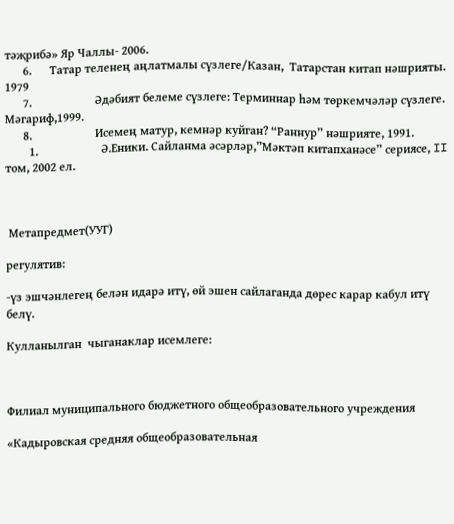тәҗрибә» Яр Чаллы- 2006.
      6.      Татар теленең аңлатмалы сүзлеге/Казан,  Татарстан китап нәшрияты. 1979
      7.                     Әдәбият белеме сүзлеге: Терминнар һәм төркемчәләр сүзлеге. Мәгариф,1999.
      8.                     Исемең матур, кемнәр куйган? “Раннур” нәшрияте, 1991.
        1.                     Ә.Еники. Сайланма әсәрләр,”Мәктәп китапханәсе” сериясе, II том, 2002 ел.



 Метапредмет(УУГ)

регулятив:

-үз эшчәнлегең белән идарә итү, өй эшен сайлаганда дөрес карар кабул итү белү.

Кулланылган  чыганаклар исемлеге:



Филиал муниципального бюджетного общеобразовательного учреждения

«Кадыровская средняя общеобразовательная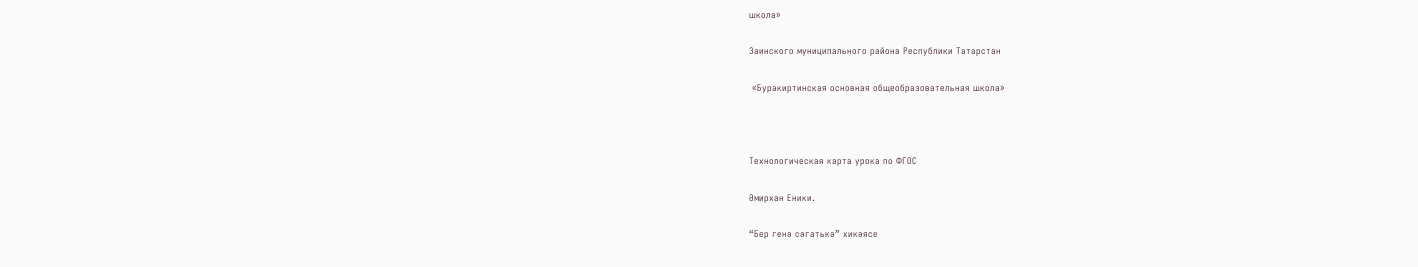школа»

Заинского муниципального района Республики Татарстан

 «Буракиртинская основная общеобразовательная школа»



Технологическая карта урока по ФГОС

Әмирхан Еники.

“Бер генә сәгатькә” хикәясе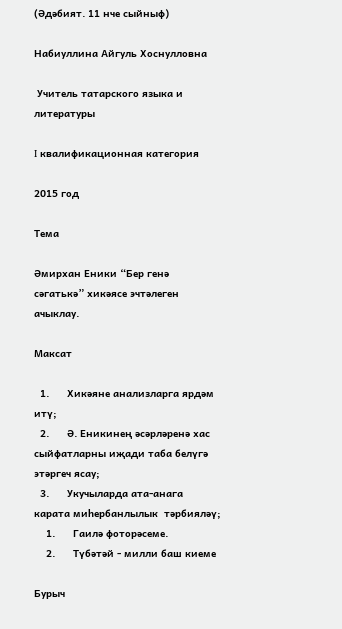(Әдәбият. 11 нче сыйныф)

Набиуллина Айгуль Хоснулловна

 Учитель татарского языка и литературы

I квалификационная категория

2015 год

Тема

Әмирхан Еники “Бер генә сәгатькә” хикәясе эчтәлеген ачыклау.

Максат

  1.      Хикәяне анализларга ярдәм итү;
  2.      Ә. Еникинең әсәрләренә хас сыйфатларны иҗади таба белүгә этәргеч ясау;
  3.      Укучыларда ата-анага карата миһербанлылык  тәрбияләү;
    1.      Гаилә фоторәсеме.
    2.      Түбәтәй - милли баш киеме

Бурыч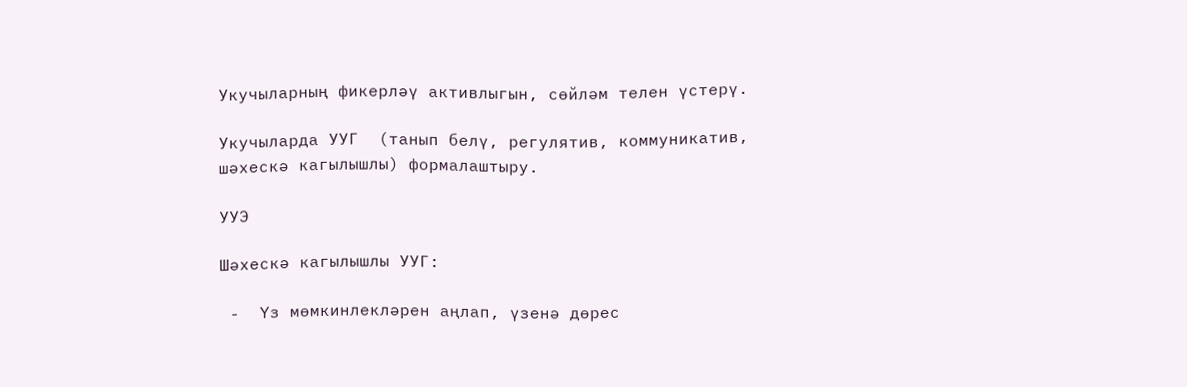Укучыларның фикерләү активлыгын, сөйләм телен үстерү.

Укучыларда УУГ  (танып белү, регулятив, коммуникатив, шәхескә кагылышлы) формалаштыру.

УУЭ

Шәхескә кагылышлы УУГ:

 -  Үз мөмкинлекләрен аңлап, үзенә дөрес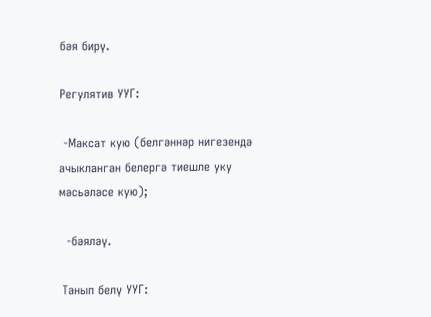бәя бирү.

Регулятив УУГ:

 -Максат кую (белгәннәр нигезендә ачыкланган белергә тиешле уку мәсьәләсе кую);

  -бәяләү.

 Танып белү УУГ: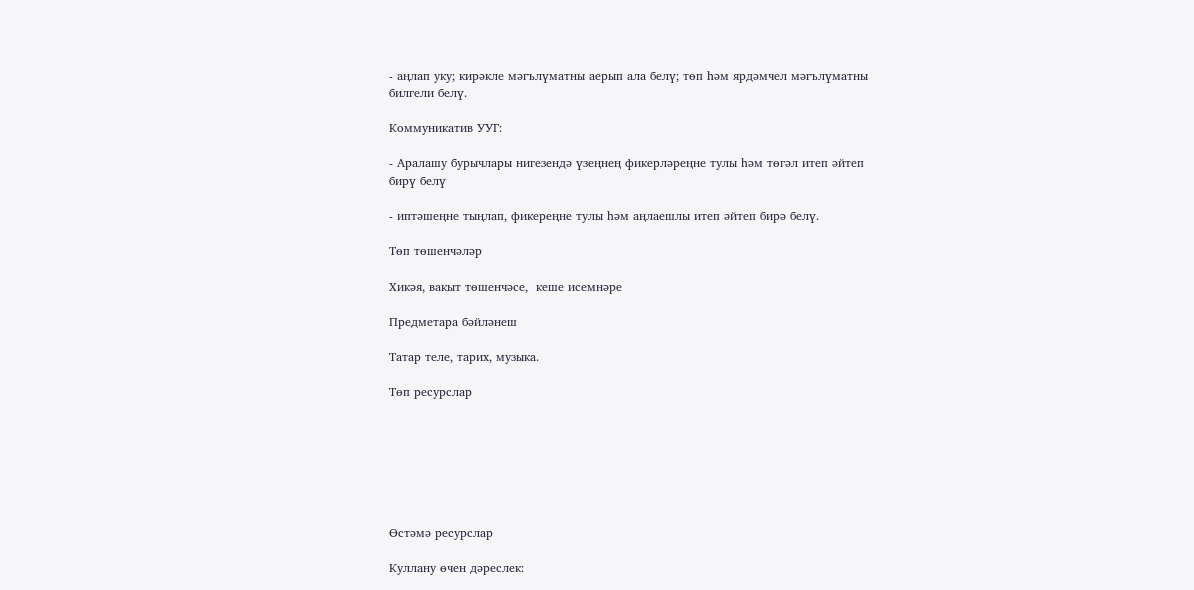- аңлап уку; кирәкле мәгълүматны аерып ала белү; төп һәм ярдәмчел мәгълүматны билгели белү.

Коммуникатив УУГ:

- Аралашу бурычлары нигезендә үзеңнең фикерләреңне тулы һәм төгәл итеп әйтеп бирү белү

- иптәшеңне тыңлап, фикереңне тулы һәм аңлаешлы итеп әйтеп бирә белү.

Төп төшенчәләр

Хикәя, вакыт төшенчәсе,  кеше исемнәре

Предметара бәйләнеш

Татар теле, тарих, музыка.

Төп ресурслар







Өстәмә ресурслар

Куллану өчен дәреслек: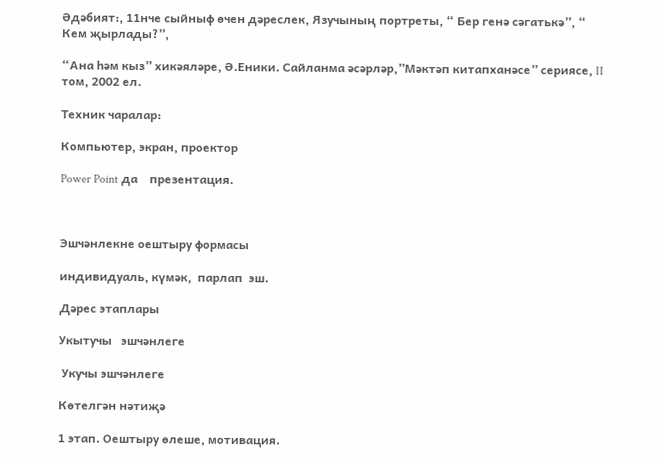Әдәбият:, 11нче сыйныф өчен дәреслек, Язучының портреты, “ Бер генә сәгатькә”, “ Кем җырлады?”,

“Ана һәм кыз” хикәяләре, Ә.Еники. Сайланма әсәрләр,”Мәктәп китапханәсе” сериясе, II том, 2002 ел.

Техник чаралар:

Компьютер, экран, проектор

Power Point да    презентация.



Эшчәнлекне оештыру формасы

индивидуаль, күмәк,  парлап  эш.

Дәрес этаплары

Укытучы   эшчәнлеге

 Укучы эшчәнлеге

Көтелгән нәтиҗә

1 этап. Оештыру өлеше, мотивация.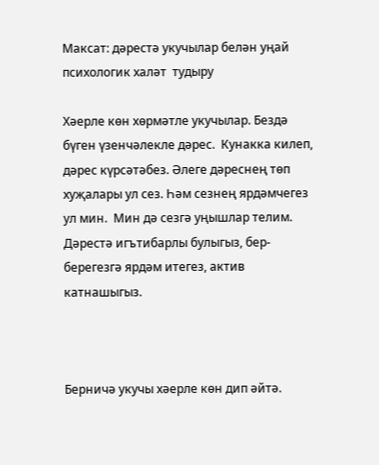Максат: дәрестә укучылар белән уңай психологик халәт  тудыру

Хәерле көн хөрмәтле укучылар. Бездә бүген үзенчәлекле дәрес.  Кунакка килеп, дәрес күрсәтәбез. Әлеге дәреснең төп хуҗалары ул сез. Һәм сезнең ярдәмчегез ул мин.  Мин дә сезгә уңышлар телим. Дәрестә игътибарлы булыгыз, бер-берегезгә ярдәм итегез, актив катнашыгыз.



Берничә укучы хәерле көн дип әйтә.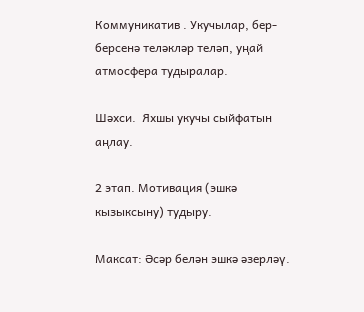Коммуникатив . Укучылар, бер-берсенә теләкләр теләп, уңай атмосфера тудыралар.

Шәхси.  Яхшы укучы сыйфатын аңлау.

2 этап. Мотивация (эшкә кызыксыну) тудыру.

Максат: Әсәр белән эшкә әзерләү.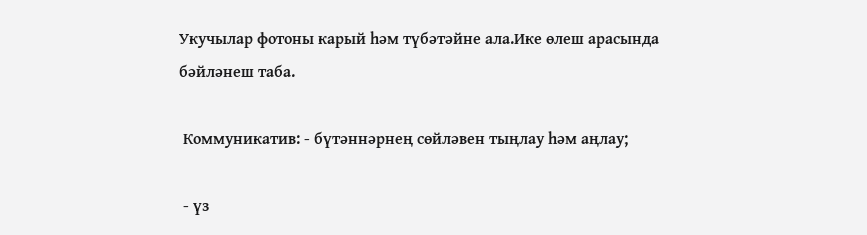Укучылар фотоны карый һәм түбәтәйне ала.Ике өлеш арасында бәйләнеш таба.

 Коммуникатив: - бүтәннәрнең сөйләвен тыңлау һәм аңлау;

 - үз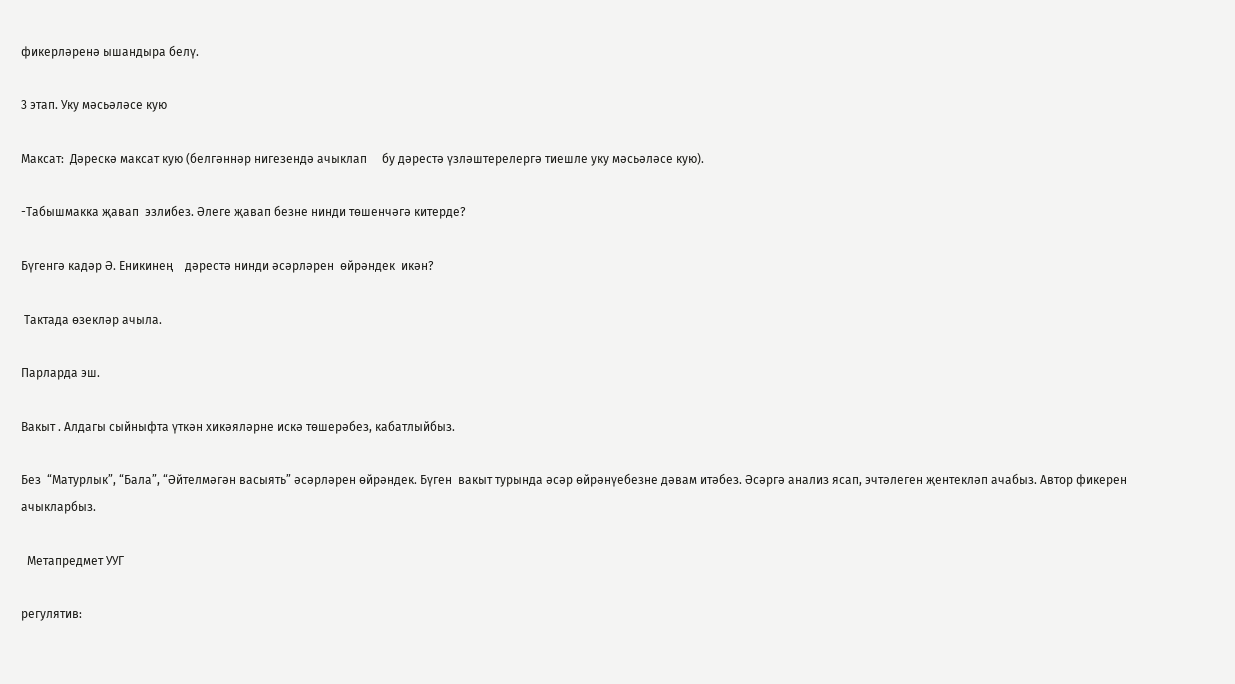фикерләренә ышандыра белү.

3 этап. Уку мәсьәләсе кую

Максат:  Дәрескә максат кую (белгәннәр нигезендә ачыклап     бу дәрестә үзләштерелергә тиешле уку мәсьәләсе кую).

-Табышмакка җавап  эзлибез. Әлеге җавап безне нинди төшенчәгә китерде?

Бүгенгә кадәр Ә. Еникинең    дәрестә нинди әсәрләрен  өйрәндек  икән?

 Тактада өзекләр ачыла.

Парларда эш.

Вакыт . Алдагы сыйныфта үткән хикәяләрне искә төшерәбез, кабатлыйбыз.

Без  “Матурлык”, “Бала”, “Әйтелмәгән васыять” әсәрләрен өйрәндек. Бүген  вакыт турында әсәр өйрәнүебезне дәвам итәбез. Әсәргә анализ ясап, эчтәлеген җентекләп ачабыз. Автор фикерен ачыкларбыз.

  Метапредмет УУГ

регулятив: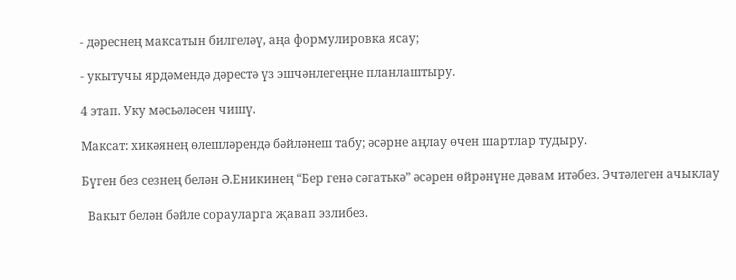- дәреснең максатын билгеләү, аңа формулировка ясау;

- укытучы ярдәмендә дәрестә үз эшчәнлегеңне планлаштыру.

4 этап. Уку мәсьәләсен чишү.

Максат: хикәянең өлешләрендә бәйләнеш табу; әсәрне аңлау өчен шартлар тудыру.

Бүген без сезнең белән Ә.Еникинең “Бер генә сәгатькә” әсәрен өйрәнүне дәвам итәбез. Эчтәлеген ачыклау

  Вакыт белән бәйле сорауларга җавап эзлибез.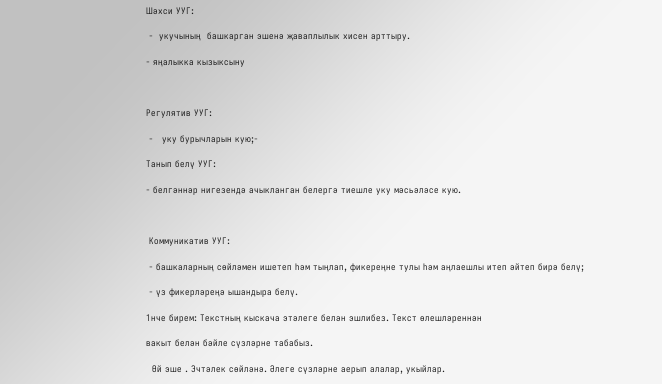Шәхси УУГ:

 -  укучының  башкарган эшенә җаваплылык хисен арттыру.

- яңалыкка кызыксыну



Регулятив УУГ:

 -   уку бурычларын кую;-

Танып белү УУГ:

- белгәннәр нигезендә ачыкланган белергә тиешле уку мәсьәләсе кую.



 Коммуникатив УУГ:

 - башкаларның сөйләмен ишетеп һәм тыңлап, фикереңне тулы һәм аңлаешлы итеп әйтеп бирә белү;

 - үз фикерләреңә ышандыра белү.

1нче бирем: Текстның кыскача этәлеге белән эшлибез. Текст өлешләреннән

вакыт белән бәйле сүзләрне табабыз.

  Өй эше . Эчтәлек сөйләнә. Әлеге сүзләрне аерып алалар, укыйлар.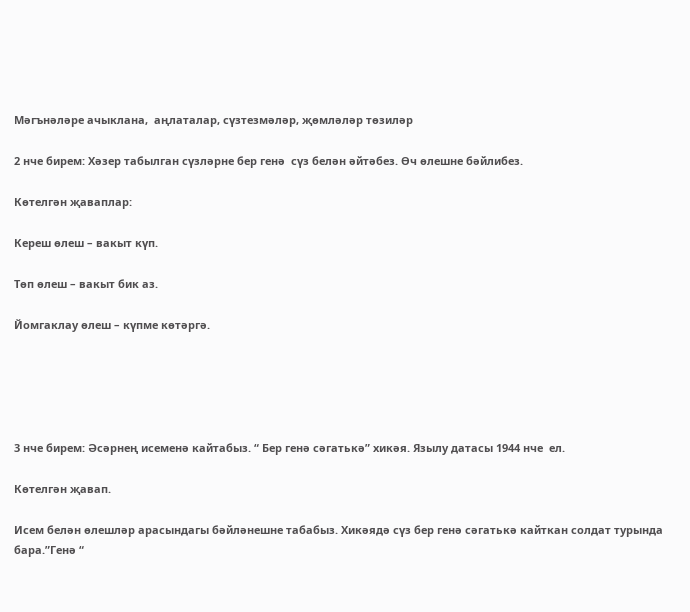Мәгънәләре ачыклана,  аңлаталар, сүзтезмәләр, җөмләләр төзиләр

2 нче бирем: Хәзер табылган сүзләрне бер генә  сүз белән әйтәбез. Өч өлешне бәйлибез.

Көтелгән җаваплар:

Кереш өлеш – вакыт күп.

Төп өлеш – вакыт бик аз.

Йомгаклау өлеш – күпме көтәргә.





3 нче бирем: Әсәрнең исеменә кайтабыз. “ Бер генә сәгатькә” хикәя. Язылу датасы 1944 нче  ел.

Көтелгән җавап.

Исем белән өлешләр арасындагы бәйләнешне табабыз. Хикәядә сүз бер генә сәгатькә кайткан солдат турында бара.”Генә “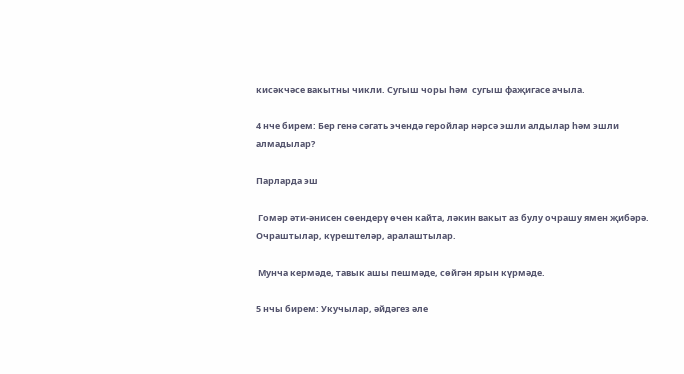кисәкчәсе вакытны чикли. Сугыш чоры һәм  сугыш фаҗигасе ачыла.

4 нче бирем: Бер генә сәгать эчендә геройлар нәрсә эшли алдылар һәм эшли алмадылар?

Парларда эш

 Гомәр әти-әнисен сөендерү өчен кайта, ләкин вакыт аз булу очрашу ямен җибәрә. Очраштылар, күрештеләр, аралаштылар.

 Мунча кермәде, тавык ашы пешмәде, сөйгән ярын күрмәде.

5 нчы бирем: Укучылар, әйдәгез әле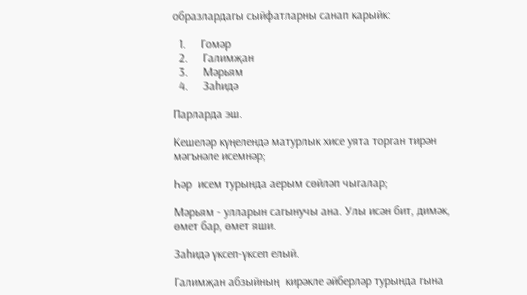образлардагы сыйфатларны санап карыйк:

  1.     Гомәр
  2.     Галимҗан
  3.     Мәрьям
  4.     Заһидә

Парларда эш.

Кешеләр күңелендә матурлык хисе уята торган тирән мәгънәле исемнәр;

Һәр  исем турында аерым сөйләп чыгалар;

Мәрьям - улларын сагынучы ана. Улы исән бит, димәк, өмет бар, өмет яши.

Заһидә үксеп-үксеп елый.

Галимҗан абзыйның  кирәкле әйберләр турында гына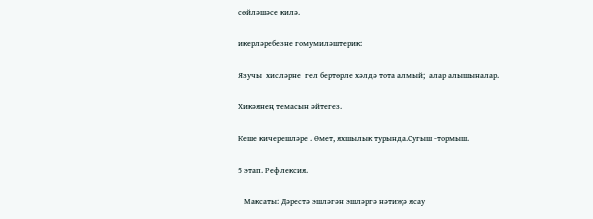сөйләшәсе килә.

икерләребезне гомумиләштерик:

Язучы  хисләрне  гел бертөрле хәлдә тота алмый;  алар алышыналар.

Хикәянең темасын әйтегез.

Кеше кичерешләре . Өмет, яхшылык турында.Сугыш -тормыш.

5 этап. Рефлексия.

   Максаты: Дәрестә эшләгән эшләргә нәтиҗә ясау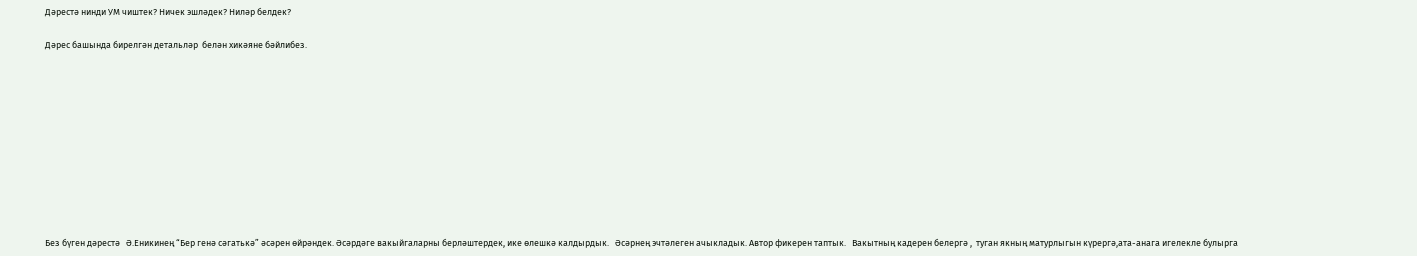Дәрестә нинди УМ чиштек? Ничек эшләдек? Ниләр белдек?

Дәрес башында бирелгән детальләр  белән хикәяне бәйлибез.











Без бүген дәрестә   Ә.Еникинең “Бер генә сәгатькә” әсәрен өйрәндек. Әсәрдәге вакыйгаларны берләштердек, ике өлешкә калдырдык.   Әсәрнең эчтәлеген ачыкладык. Автор фикерен таптык.   Вакытның кадерен белергә ,  туган якның матурлыгын күрергә,ата-анага игелекле булырга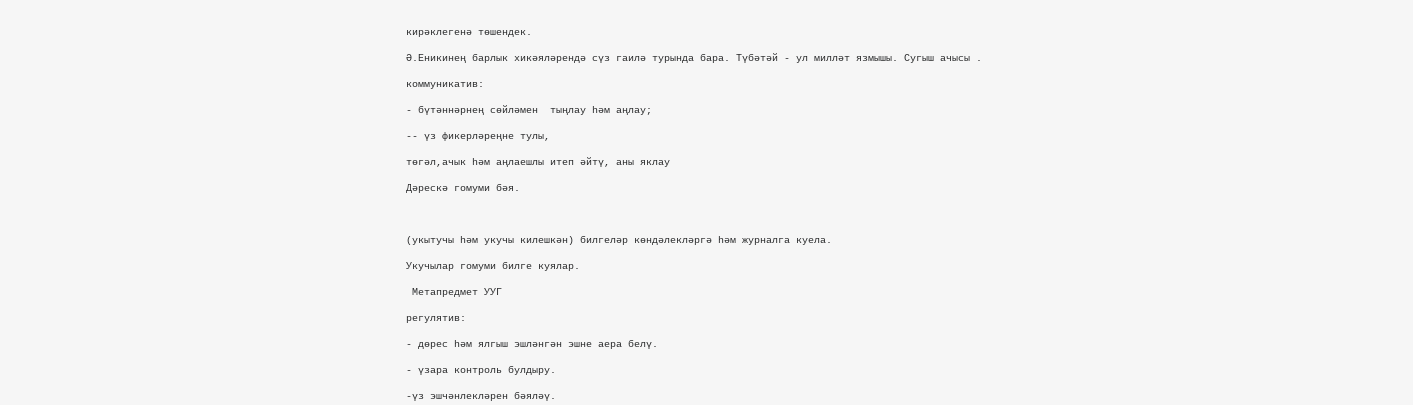кирәклегенә төшендек.

Ә.Еникинең барлык хикәяләрендә сүз гаилә турында бара. Түбәтәй - ул милләт язмышы. Сугыш ачысы .

коммуникатив:

- бүтәннәрнең сөйләмен  тыңлау һәм аңлау;

-- үз фикерләреңне тулы,

төгәл,ачык һәм аңлаешлы итеп әйтү, аны яклау

Дәрескә гомуми бәя.



(укытучы һәм укучы килешкән) билгеләр көндәлекләргә һәм журналга куела.

Укучылар гомуми билге куялар.

 Метапредмет УУГ

регулятив:

- дөрес һәм ялгыш эшләнгән эшне аера белү.

- үзара контроль булдыру.

-үз эшчәнлекләрен бәяләү.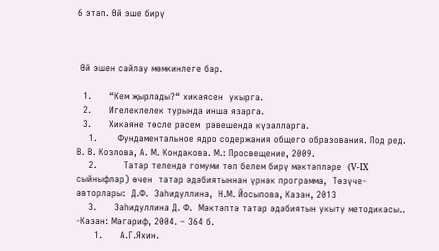6 этап. Өй эше бирү



 Өй эшен сайлау мөмкинлеге бар.

  1.      “Кем җырлады?“ хикәясен  укырга.
  2.      Игелеклелек турында инша язарга.
  3.      Хикәяне төсле рәсем  рәвешендә күзалларга.
    1.       Фундаментальное ядро содержания общего образования. Под ред. В. В. Козлова, А. М. Кондакова. М.: Просвещение, 2009.
    2.         Татар телендә гомуми төп белем бирү мәктәпләре  (V-IX сыйныфлар) өчен  татар әдәбиятыннан үрнәк программа,  Төзүче-авторлары:  Д.Ф.  Заһидуллина,  Н.М. Йосыпова, Казан, 2013
    3.      Заһидуллина Д. Ф.  Мәктәптә татар әдәбиятын укыту методикасы..  -Казан: Мәгариф, 2004. – 364 б.
      1.      А.Г.Яхин.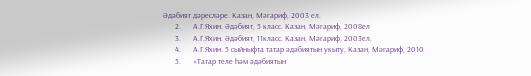Әдәбият дәресләре. Казан, Мәгариф, 2003 ел.
      2.      А.Г.Яхин. Әдәбият, 5 класс. Казан, Мәгариф, 2008ел
      3.      А.Г.Яхин. Әдәбият, 11класс. Казан, Мәгариф, 2003ел.
      4.      А.Г.Яхин. 5 сыйныфта татар әдәбиятын укыту, Казан, Мәгариф, 2010
      5.      «Татар теле һәм әдәбиятын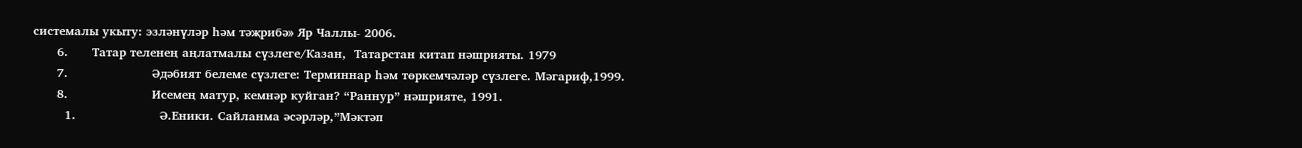системалы укыту: эзләнүләр һәм тәҗрибә» Яр Чаллы- 2006.
      6.      Татар теленең аңлатмалы сүзлеге/Казан,  Татарстан китап нәшрияты. 1979
      7.                     Әдәбият белеме сүзлеге: Терминнар һәм төркемчәләр сүзлеге. Мәгариф,1999.
      8.                     Исемең матур, кемнәр куйган? “Раннур” нәшрияте, 1991.
        1.                     Ә.Еники. Сайланма әсәрләр,”Мәктәп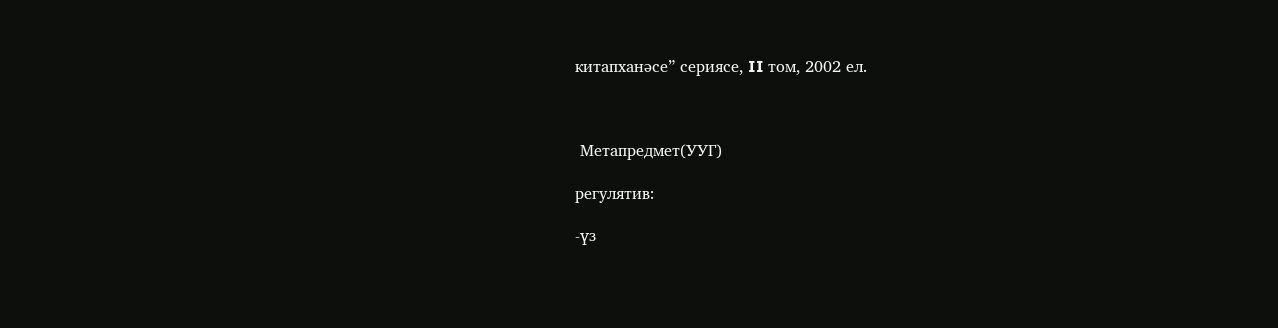китапханәсе” сериясе, II том, 2002 ел.



 Метапредмет(УУГ)

регулятив:

-үз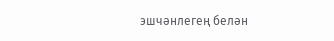эшчәнлегең белән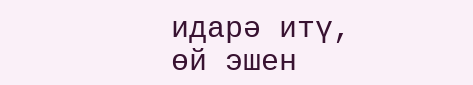идарә итү, өй эшен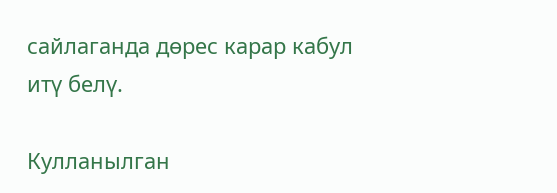сайлаганда дөрес карар кабул итү белү.

Кулланылган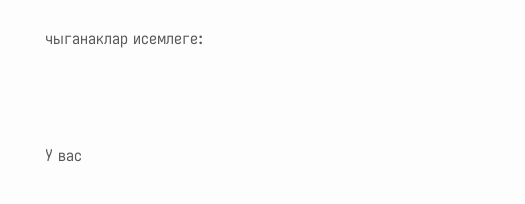чыганаклар исемлеге:





У вас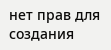нет прав для создания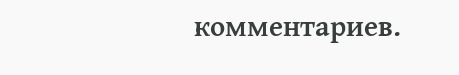комментариев.